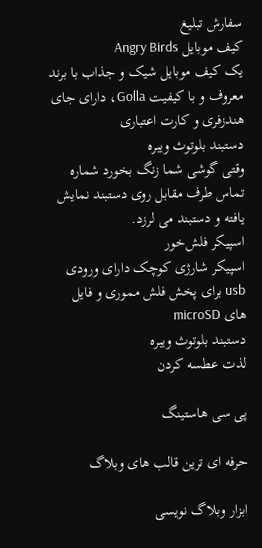سفارش تبلیغ
کیف موبایل Angry Birds
یک کیف موبایل شیک و جذاب با برند معروف و با کیفیت Golla، دارای جای هندزفری و کارت اعتباری
دستبند بلوتوث ویبره
وقتی گوشی شما زنگ بخورد شماره تماس طرف مقابل روی دستبند نمایش یافته و دستبند می لرزد.
اسپیکر فلش‌خور
اسپیکر شارژی کوچک دارای ورودی usb برای پخش فلش مموری و فایل های microSD
دستبند بلوتوث ویبره
لذت عطسه کردن

پی سی هاستینگ

حرفه ای ترین قالب های وبلاگ

ابزار وبلاگ نویسی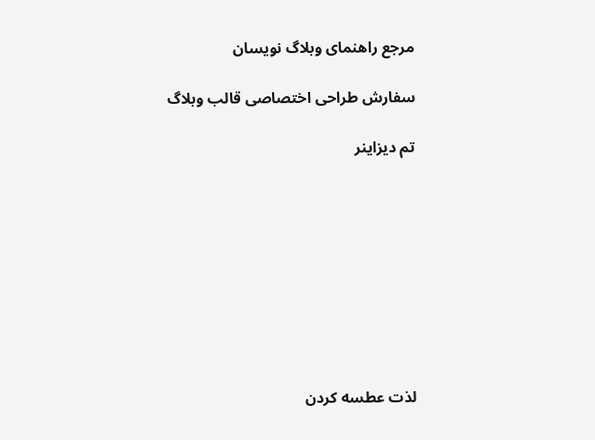مرجع راهنمای وبلاگ نویسان

سفارش طراحی اختصاصی قالب وبلاگ

تم دیزاینر









لذت عطسه کردن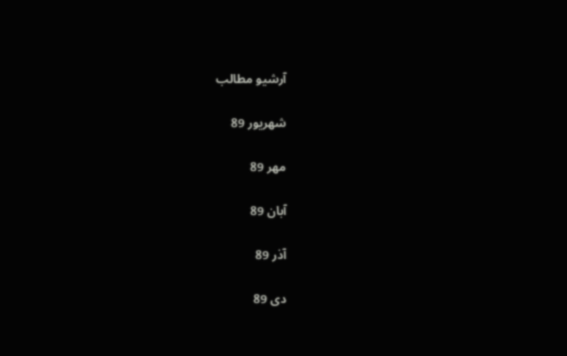آرشیو مطالب

شهریور 89

مهر 89

آبان 89

آذر 89

دی 89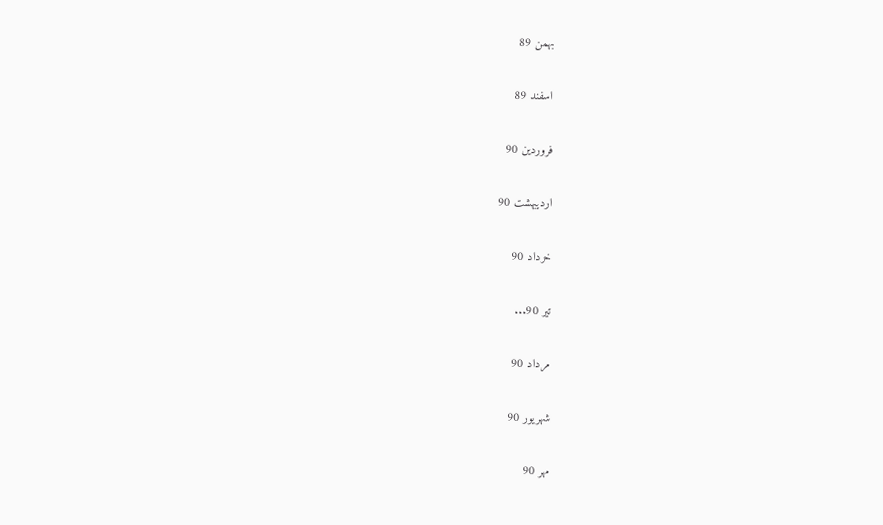بهمن 89

اسفند 89

فروردین 90

اردیبهشت 90

خرداد 90

تیر 90...

مرداد 90

شهریور 90

مهر 90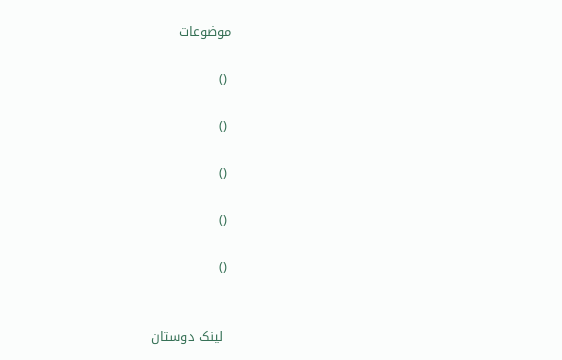موضوعات

 ()

 ()

 ()

 ()

 ()


  لینک دوستان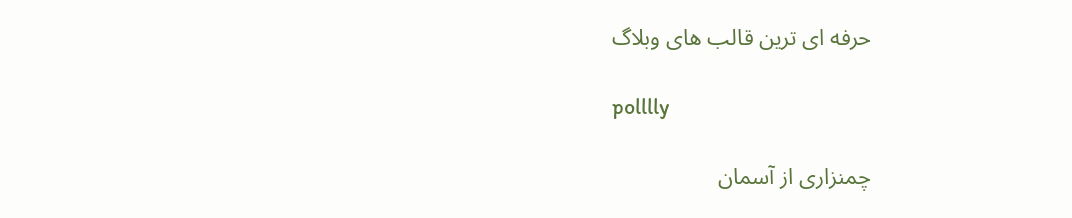حرفه ای ترین قالب های وبلاگ

polllly

چمنزاری از آسمان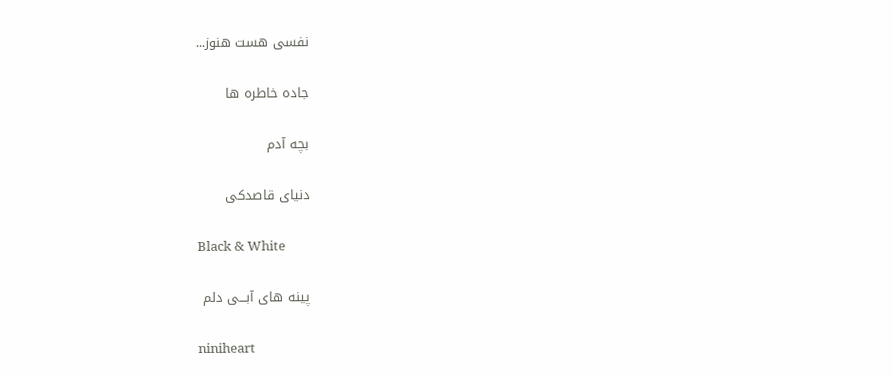نفسی هست هنوز...

جاده خاطره ها

بچه آدم

دنیای قاصدکی

Black & White

پینه های آبـــی دلم

niniheart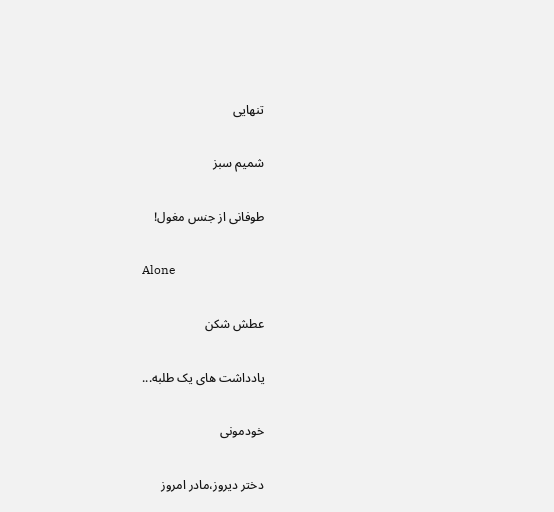تنهایی

شمیم سبز

طوفانی از جنس مغول!

Alone

عطش شکن

یادداشت های یک طلبه...

خودمونی

دختر دیروز،مادر امروز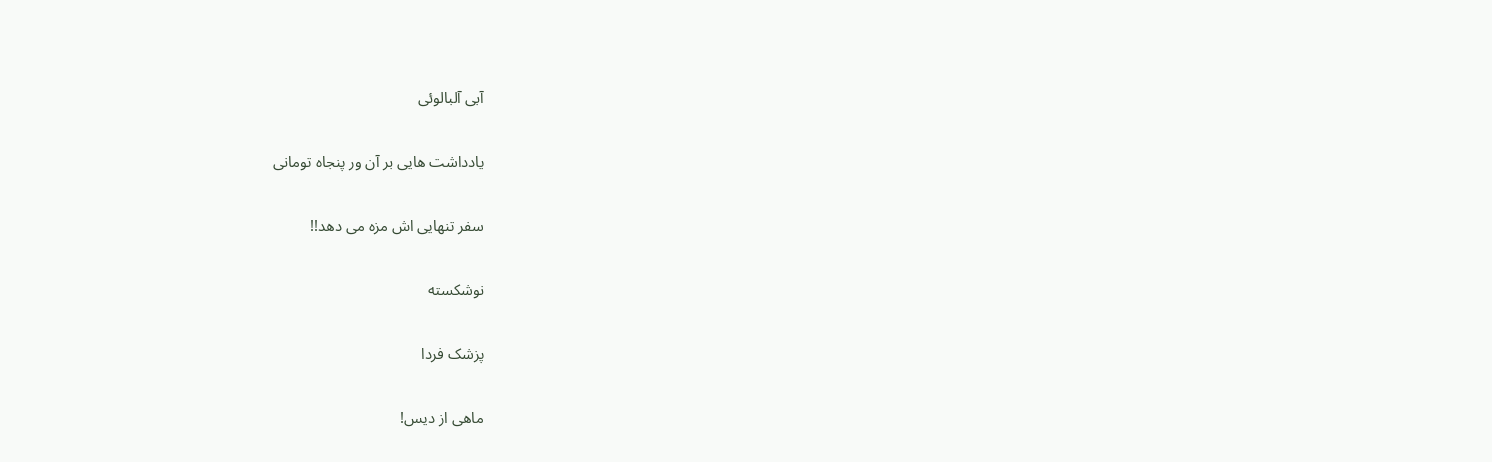آبی آلبالوئی

یادداشت هایی بر آن ور پنجاه تومانی

سفر تنهایی اش مزه می دهد!!

نوشکسته

پزشک فردا

ماهی از دیس!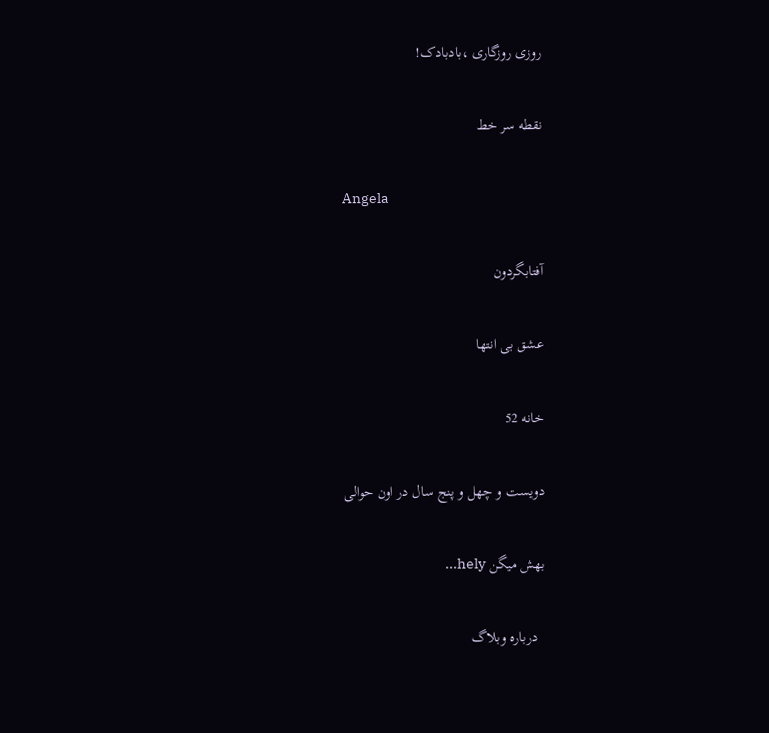روزی روزگاری ،بادبادک!

نقطه سر خط

Angela

آفتابگردون

عشق بی انتها

خانه 52

دویست و چهل و پنج سال در اون حوالی

بهش میگن hely...

  درباره وبلاگ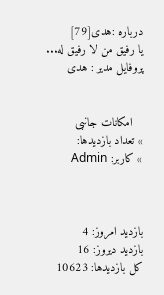درباره :هدی[79]
یا رفیق من لا رفیق له...
پروفایل مدیر : هدی


   امکانات جانبی
» تعداد بازدیدها:
» کاربر: Admin



بازدید امروز: 4
بازدید دیروز: 16
کل بازدیدها: 10623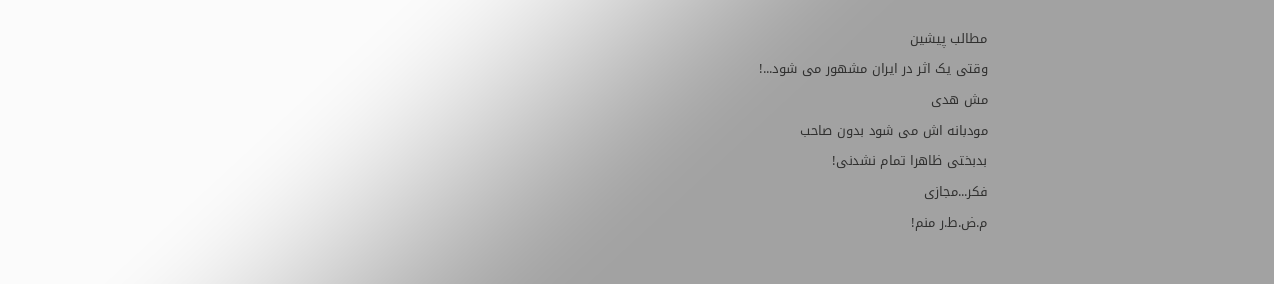مطالب پیشین
وقتی یک اثر در ایران مشهور می شود...!
مش هدی
مودبانه اش می شود بدون صاحب
بدبختی ظاهرا تمام نشدنی!
فکر...مجازی
م.ض.ط.ر منم!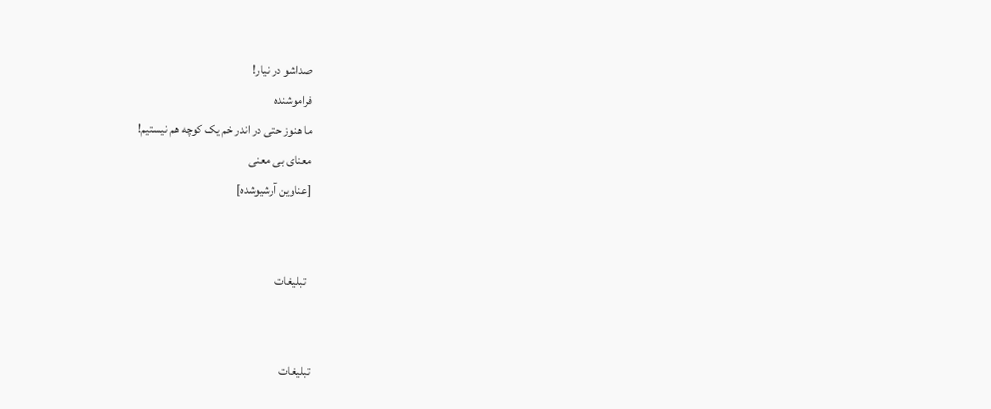صداشو در نیار!
فراموشنده
ما هنوز حتی در اندر خم یک کوچه هم نیستیم!
معنای بی معنی
[عناوین آرشیوشده]


  تبلیغات


تبلیغات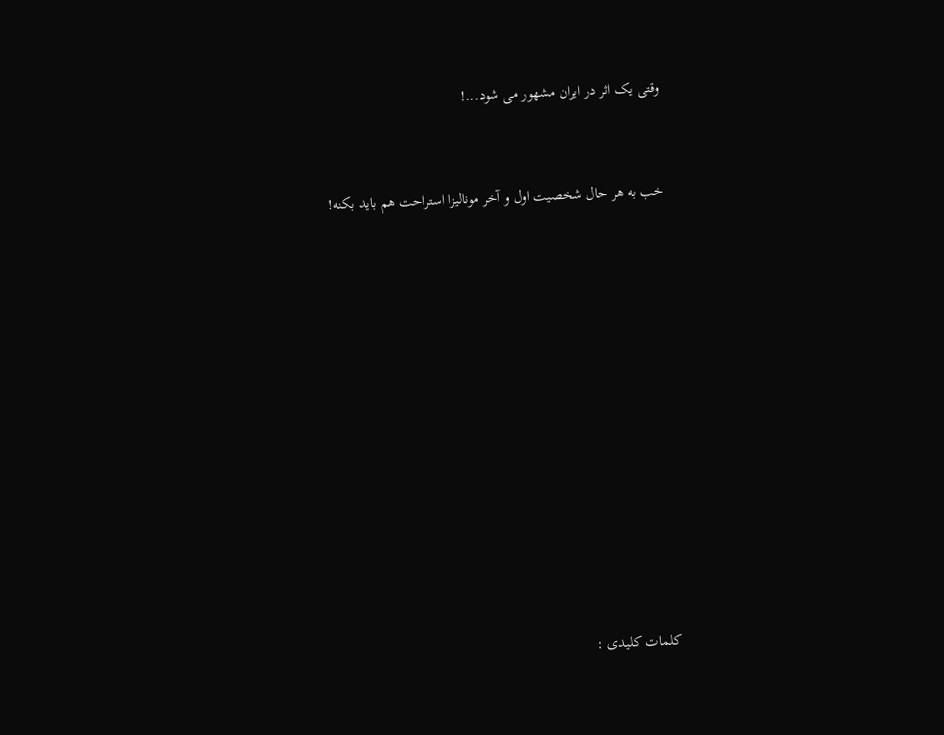وقتی یک اثر در ایران مشهور می شود...!


خب به هر حال شخصیت اول و آخر مونالیزا استراحت هم باید بکنه!












کلمات کلیدی :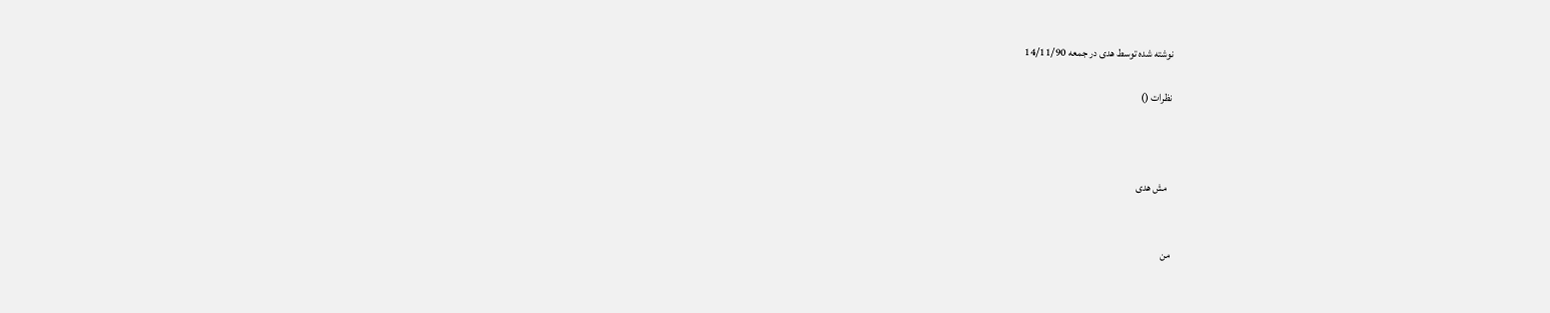نوشته شده توسط هدی در جمعه 14/11/90

نظرات ()



  مش هدی


من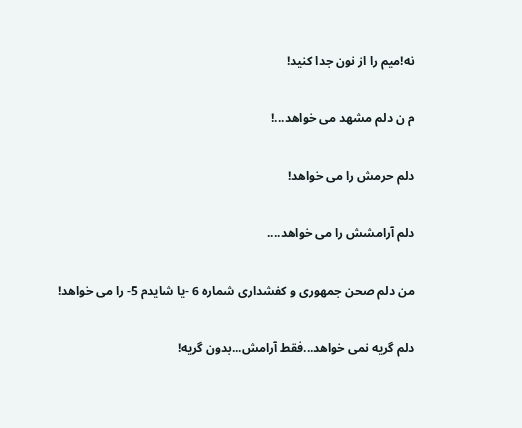نه!میم را از نون جدا کنید!


م ن دلم مشهد می خواهد...!


دلم حرمش را می خواهد!


دلم آرامشش را می خواهد....


من دلم صحن جمهوری و کفشداری شماره 6 -یا شایدم 5- را می خواهد!


دلم گریه نمی خواهد...فقط آرامش...بدون گریه!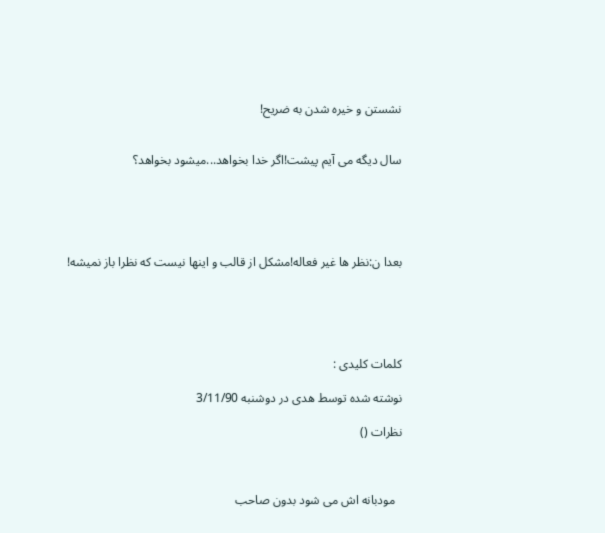نشستن و خیره شدن به ضریح!


سال دیگه می آیم پیشت!اگر خدا بخواهد...میشود بخواهد؟





بعدا ن:نظر ها غیر فعاله!مشکل از قالب و اینها نیست که نظرا باز نمیشه!





کلمات کلیدی :

نوشته شده توسط هدی در دوشنبه 3/11/90

نظرات ()



  مودبانه اش می شود بدون صاحب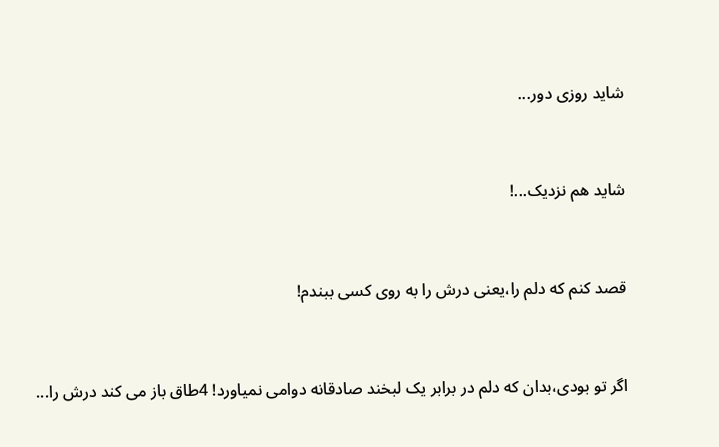شاید روزی دور...


شاید هم نزدیک...!


قصد کنم که دلم را،یعنی درش را به روی کسی ببندم!


اگر تو بودی،بدان که دلم در برابر یک لبخند صادقانه دوامی نمیاورد! 4طاق باز می کند درش را...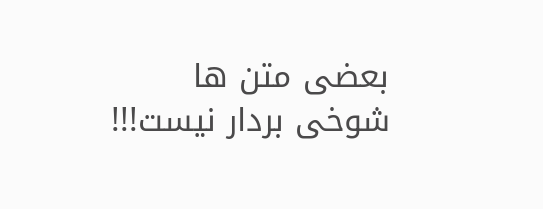بعضی متن ها شوخی بردار نیست!!!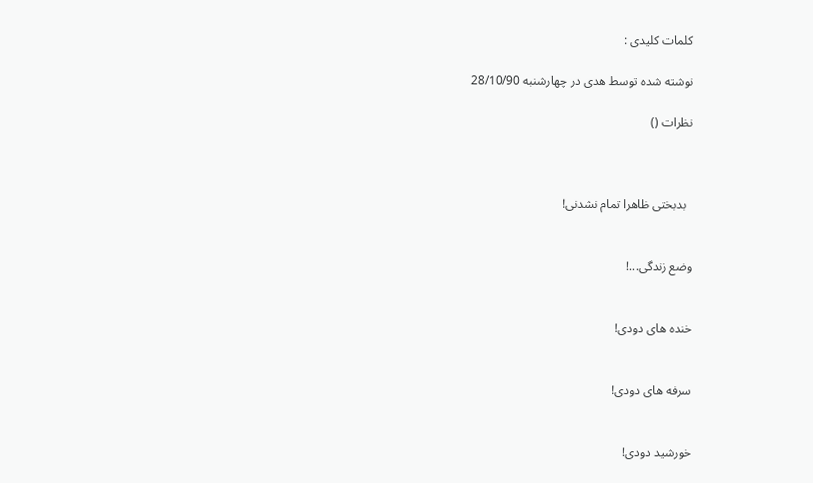کلمات کلیدی :

نوشته شده توسط هدی در چهارشنبه 28/10/90

نظرات ()



  بدبختی ظاهرا تمام نشدنی!


وضع زندگی...!


خنده های دودی!


سرفه های دودی!


خورشید دودی!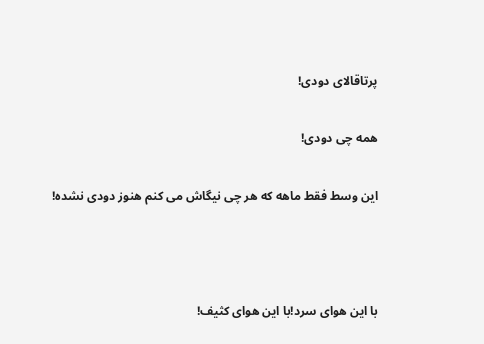پرتاقالای دودی!


همه چی دودی!


این وسط فقط ماهه که هر چی نیگاش می کنم هنوز دودی نشده!





با این هوای سرد!با این هوای کثیف!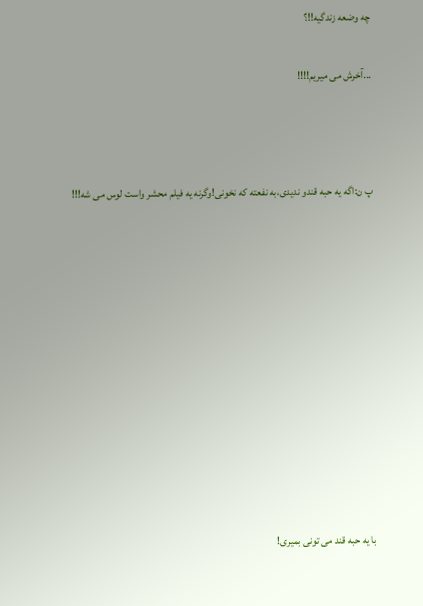چه وضعه زندگیه!!؟


...آخرش می میریم!!!!





پ ن:اگه یه حبه قندو ندیدی،به نفعته که نخونی!وگرنه یه فیلم محشر واست لوس می شه!!!

















با یه حبه قند می تونی بمیری!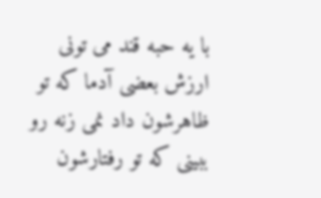با یه حبه قند می تونی ارزش بعضی آدما که تو ظاهرشون داد نمی زنه رو ببینی که تو رفتارشون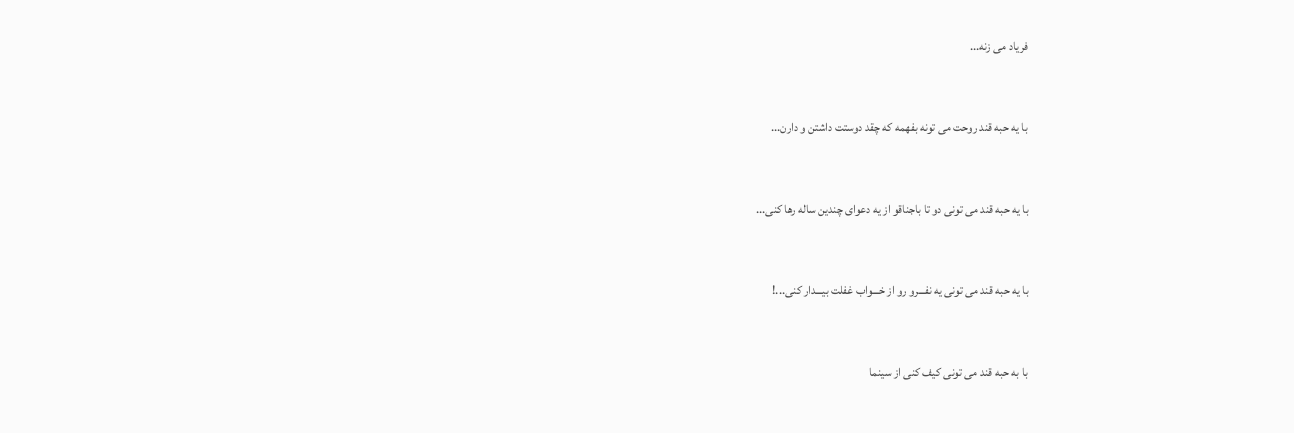فریاد می زنه...


با یه حبه قند روحت می تونه بفهمه که چقد دوستت داشتن و دارن...


با یه حبه قند می تونی دو تا باجناقو از یه دعوای چندین ساله رها کنی...


با یه حبه قند می تونی یه نفـــرو رو از خـــواب غفلت بیـــدار کنی...!


با به حبه قند می تونی کیف کنی از سینما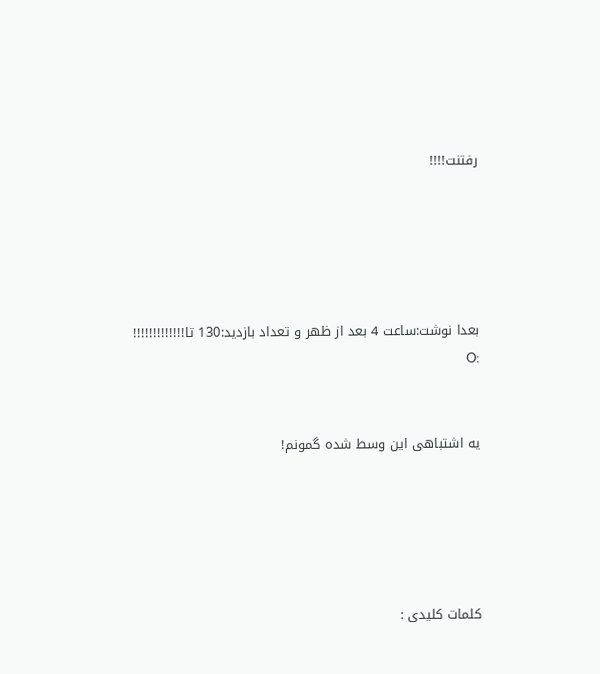رفتنت!!!!





بعدا نوشت:ساعت 4 بعد از ظهر و تعداد بازدید:130 تا!!!!!!!!!!!!!  :O


یه اشتباهی این وسط شده گمونم!





کلمات کلیدی :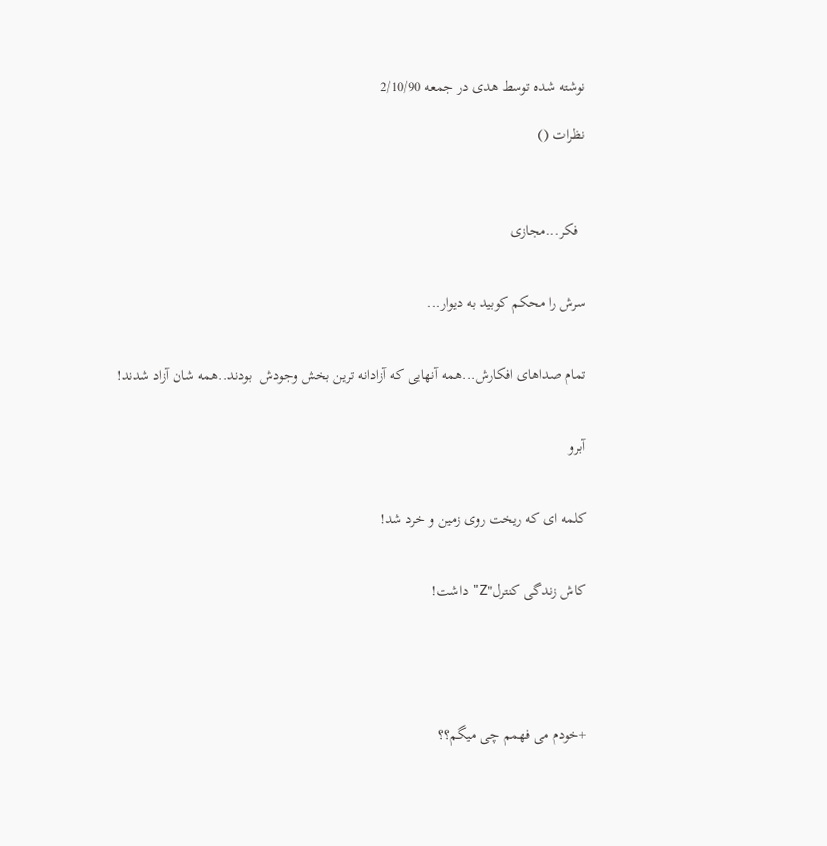نوشته شده توسط هدی در جمعه 2/10/90

نظرات ()



  فکر...مجازی


سرش را محکم کوبید به دیوار...


تمام صداهای افکارش...همه آنهایی که آزادانه ترین بخش وجودش  بودند..همه شان آزاد شدند!


آبرو


کلمه ای که ریخت روی زمین و خرد شد!


کاش زندگی کنترل"Z" داشت!





+خودم می فهمم چی میگم؟؟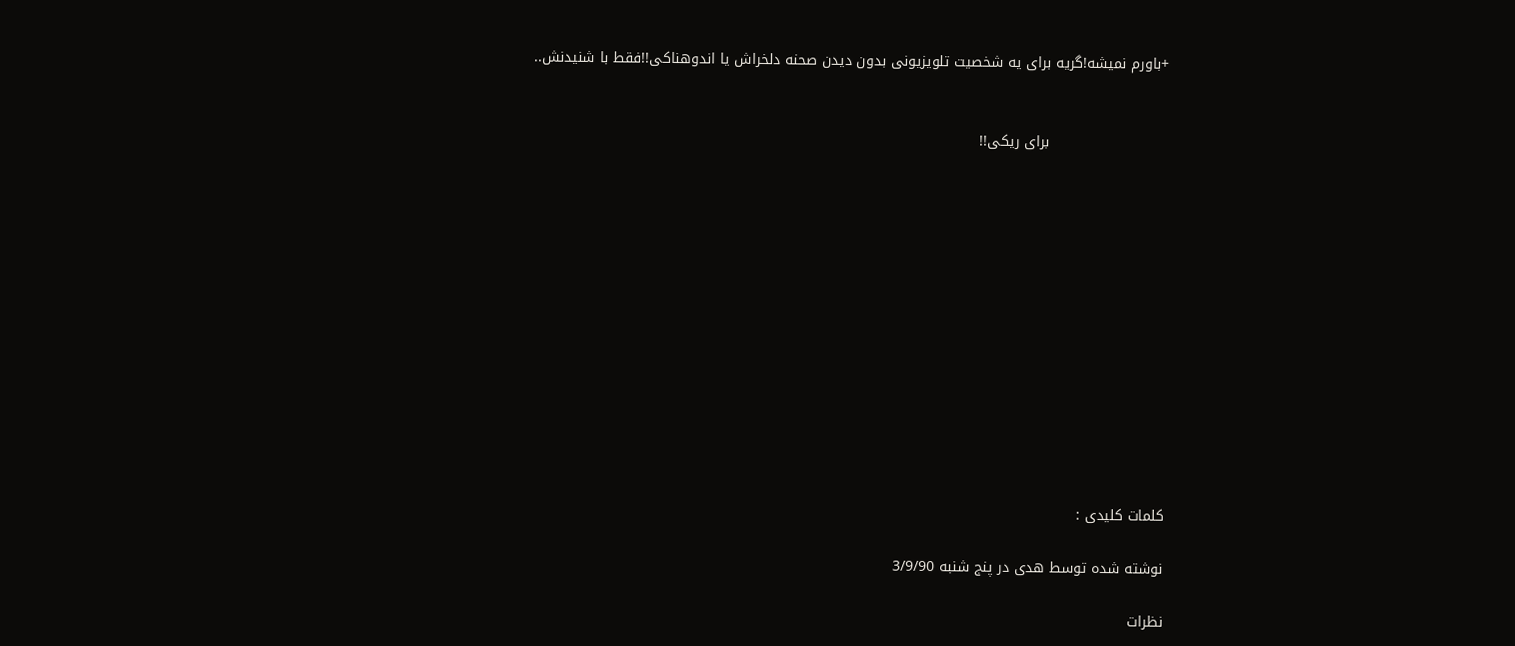+باورم نمیشه!گریه برای یه شخصیت تلویزیونی بدون دیدن صحنه دلخراش یا اندوهناکی!!فقط با شنیدنش..


                         برای ریکی!!













کلمات کلیدی :

نوشته شده توسط هدی در پنج شنبه 3/9/90

نظرات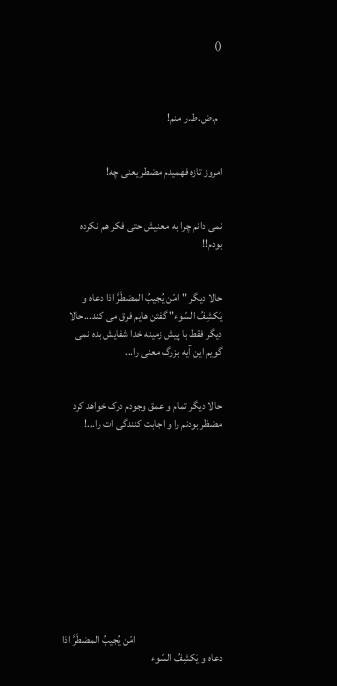()



  م.ض.ط.ر منم!


امروز تازه فهمیدم مضطر یعنی چه!


نمی دانم چرا به معنیش حتی فکر هم نکرده بودم!!


حالا دیگر "امّن یُجیبُ المضطَرَّ اذا دعاه و یَکشِفُ السّوء" گفتن هایم فرق می کند...حالا دیگر فقط با پیش زمینه خدا شفایش بده نمی گویم این آیه بزرگ معنی را...


حالا دیگر تمام و عمق وجودم درک خواهد کرد مضظر بودنم را و اجابت کنندگی ات را...!











                                         امّن یُجیبُ المضطَرَّ اذا دعاه و یَکشِفُ السّوء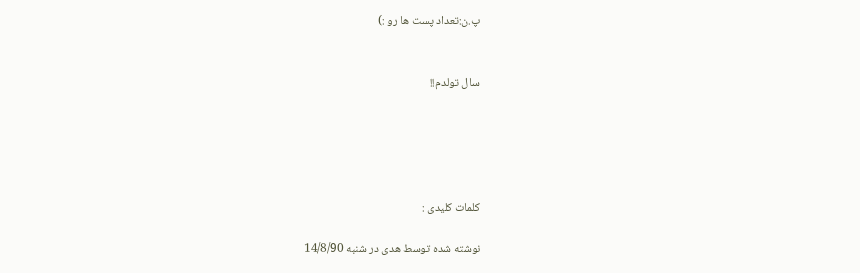پ.ن:تعداد پست ها رو :)


سال تولدم!!





کلمات کلیدی :

نوشته شده توسط هدی در شنبه 14/8/90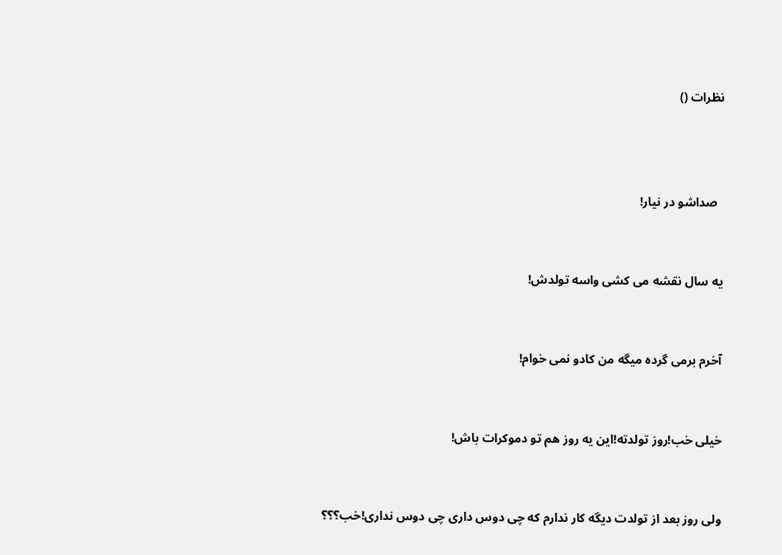نظرات ()



  صداشو در نیار!


یه سال نقشه می کشی واسه تولدش!


آخرم برمی گرده میگه من کادو نمی خوام!


خیلی خب!روز تولدته!این یه روز هم تو دموکرات باش!


ولی روز بعد از تولدت دیگه کار ندارم که چی دوس داری چی دوس نداری!خب؟؟؟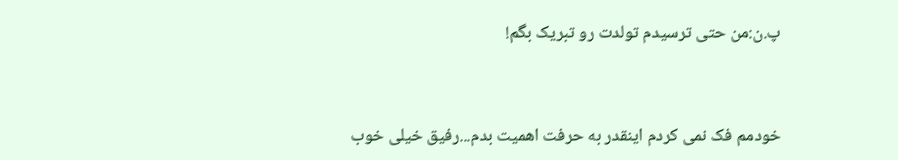پ.ن:من حتی ترسیدم تولدت رو تبریک بگم!


خودمم فک نمی کردم اینقدر به حرفت اهمیت بدم...رفیق خیلی خوب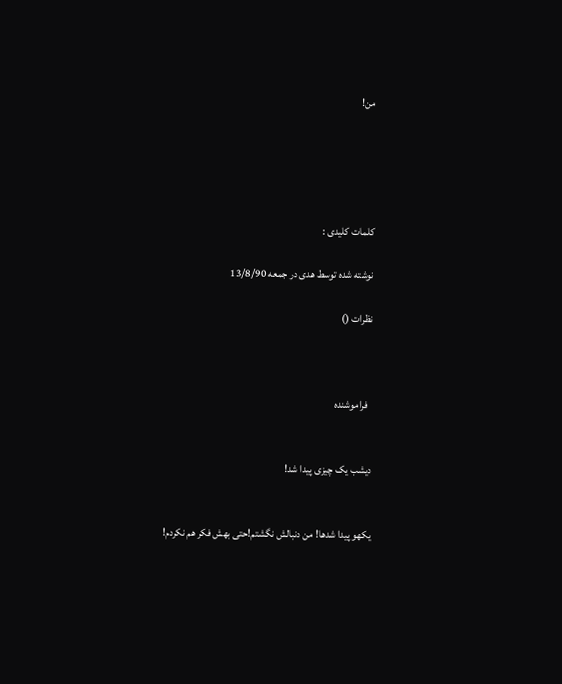من!





کلمات کلیدی :

نوشته شده توسط هدی در جمعه 13/8/90

نظرات ()



  فراموشنده


دیشب یک چیزی پیدا شد!


یکهو پیدا شدها! من دنبالش نگشتم!حتی بهش فکر هم نکردم!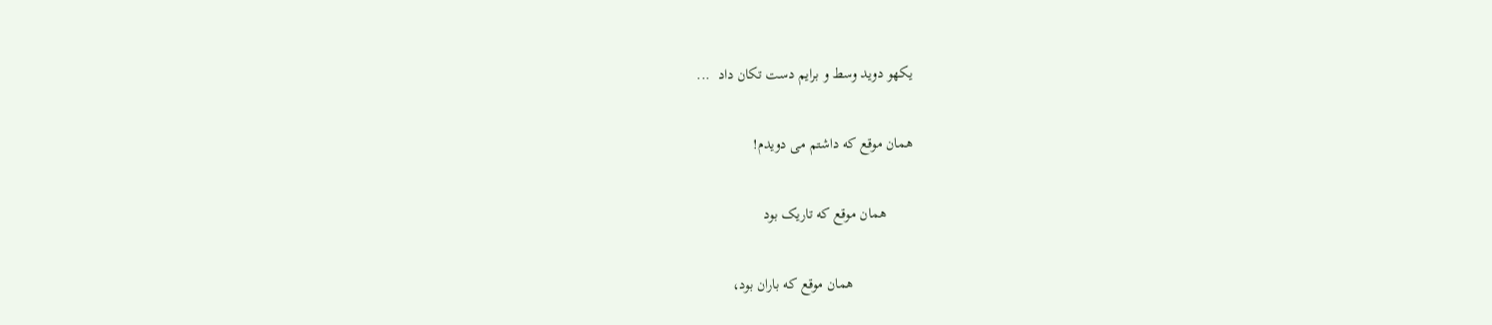یکهو دوید وسط و برایم دست تکان داد  ...


همان موقع که داشتم می دویدم!


       همان موقع که تاریک بود


                همان موقع که باران بود،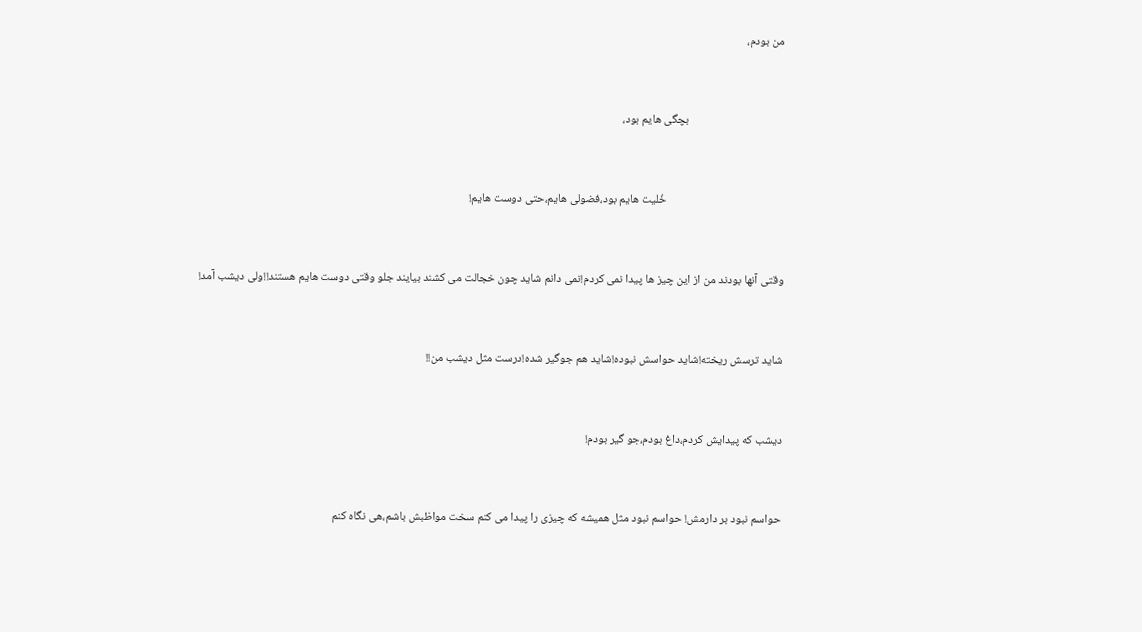من بودم،


                                    بچگی هایم بود،


                                            خُلیت هایم بود،فضولی هایم،حتی دوست هایم!


وقتی آنها بودند من از این چیز ها پیدا نمی کردم!نمی دانم شاید چون خجالت می کشند بیایند جلو وقتی دوست هایم هستند!!ولی دیشب آمد!


شاید ترسش ریخته!شاید حواسش نبوده!شاید هم جوگیر شده!درست مثل دیشب من!!


دیشب که پیدایش کردم،داغ بودم،جو گیر بودم!


حواسم نبود بر دارمش! حواسم نبود مثل همیشه که چیزی را پیدا می کنم سخت مواظبش باشم،هی نگاه کنم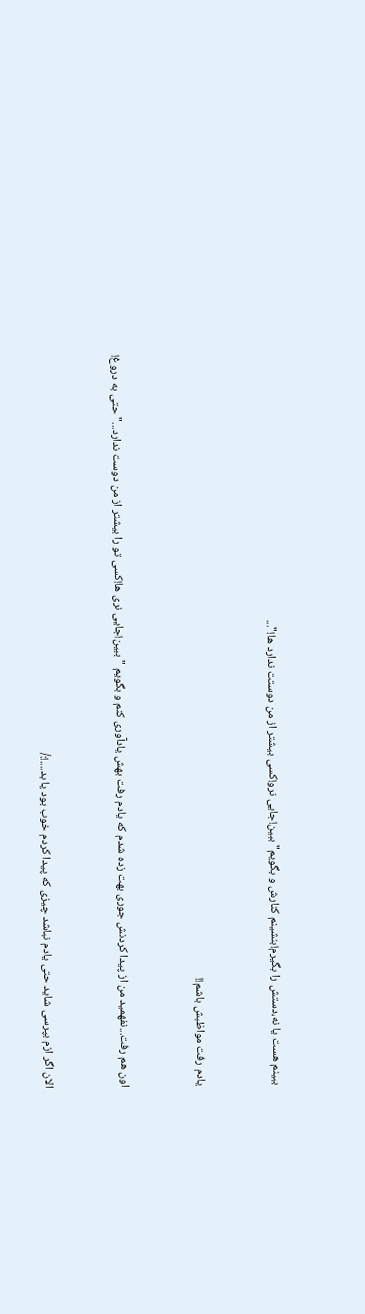ببینم هست یا نه،دستش را بگیرم!بنشینم کنارش و بگویم" ببین!جایی نرو!کسی بیشتر از من دوستت ندارد ها!"...


یادم رفت مواظبش باشم!!


اون هم رفت...نفهمید من از پیدا کردنش جوری بهت زده شدم که یادم رفت بهش یادآوری کنم و بگویم "ببین!جایی نری ها!کسی تو را بیشتر از من دوست ندارد..."حتی به دروغ!


الان اگر ازم بپرسی شاید حتی یادم نباشد چیزی که پیدا کردم خوب بود یا بد....!:/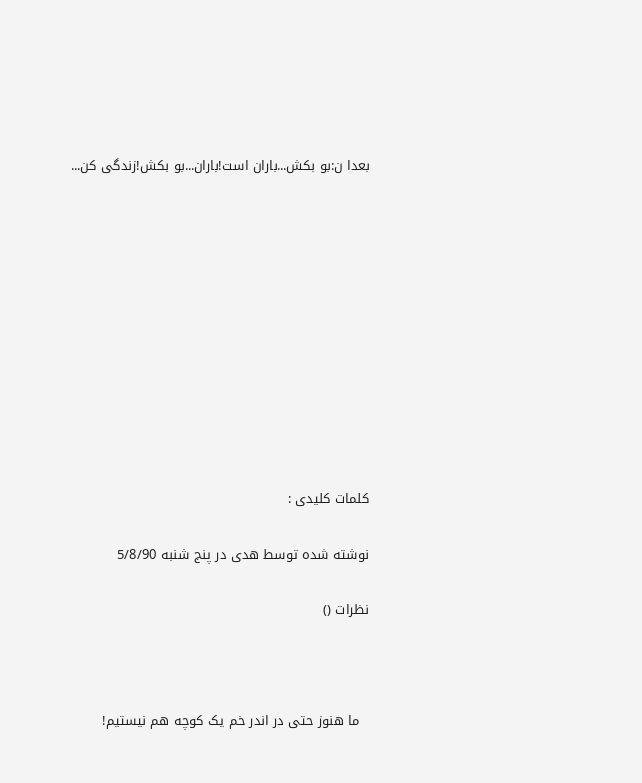بعدا ن:بو بکش...باران است!باران...بو بکش!زندگی کن...











کلمات کلیدی :

نوشته شده توسط هدی در پنج شنبه 5/8/90

نظرات ()



  ما هنوز حتی در اندر خم یک کوچه هم نیستیم!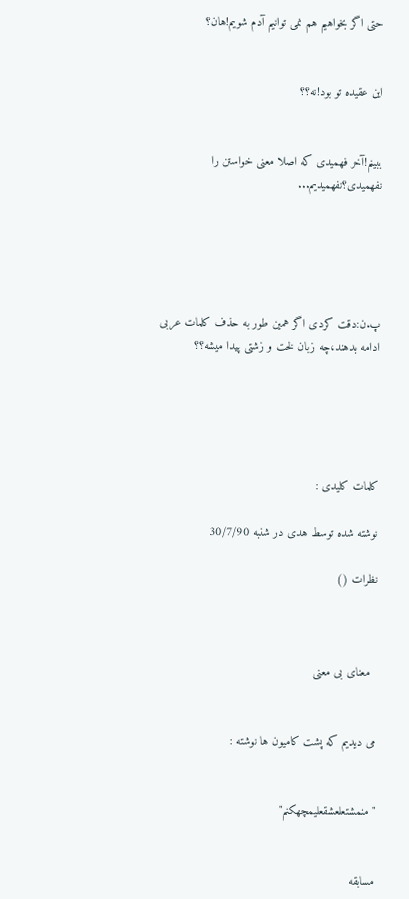حتی اگر بخواهیم هم نمی توانیم آدم شویم!هان؟


این عقیده تو بود!نه؟؟


ببینم!آخر فهمیدی که اصلا معنی خواستن را نفهمیدی؟نفهمیدیم...





پ.ن:دقت کردی اگر همین طور به حذف کلمات عربی ادامه بدهند،چه زبان لخت و زشتی پیدا میشه؟؟





کلمات کلیدی :

نوشته شده توسط هدی در شنبه 30/7/90

نظرات ()



  معنای بی معنی


می دیدیم که پشت کامیون ها نوشته :


"منمشتعلعشقعلیمچهکنم"


مسابقه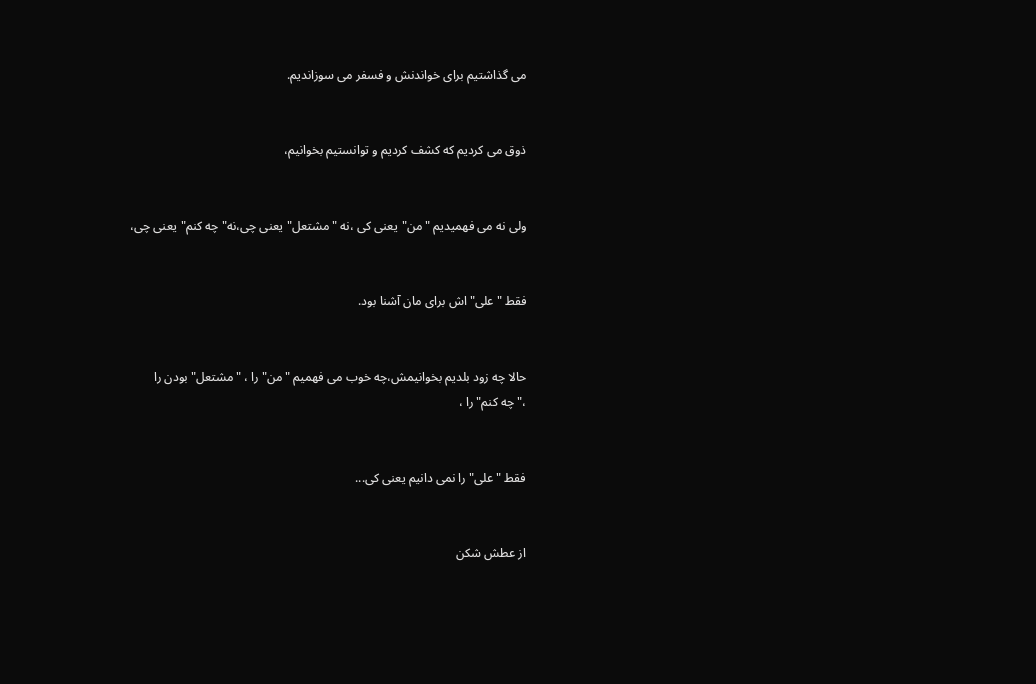می گذاشتیم برای خواندنش و فسفر می سوزاندیم.


ذوق می کردیم که کشف کردیم و توانستیم بخوانیم،


ولی نه می فهمیدیم "من"یعنی کی ،نه "مشتعل"یعنی چی،نه"چه کنم"یعنی چی،


فقط "علی"اش برای مان آشنا بود.


حالا چه زود بلدیم بخوانیمش،چه خوب می فهمیم "من" را ، "مشتعل"بودن را
،"چه کنم"را ،


فقط "علی"را نمی دانیم یعنی کی...


از عطش شکن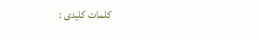کلمات کلیدی :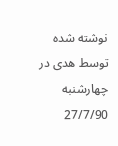نوشته شده توسط هدی در چهارشنبه 27/7/90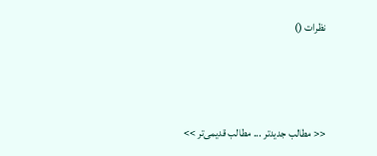نظرات ()



<< مطالب جدیدتر ... مطالب قدیمی‌تر >>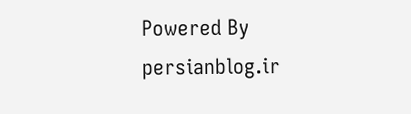Powered By persianblog.ir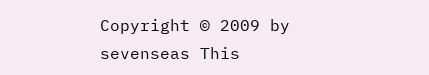Copyright © 2009 by sevenseas This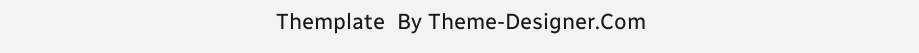Themplate  By Theme-Designer.Com